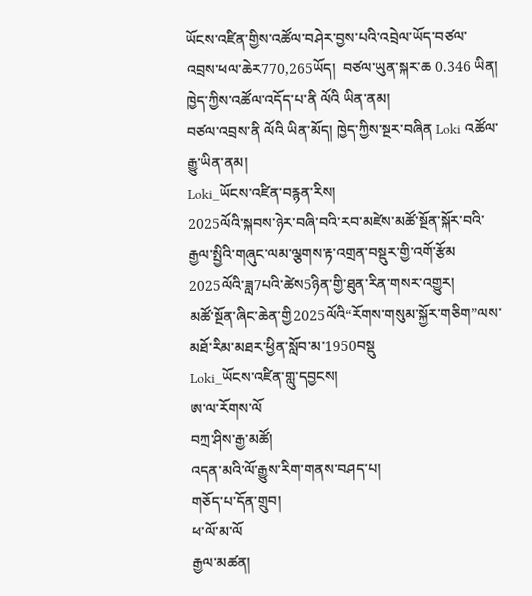ཡོངས་འཛིན་གྱིས་འཚོལ་བཤེར་བྱས་པའི་འབྲེལ་ཡོད་བཙལ་འབྲས་ཕལ་ཆེར770,265ཡོད།  བཙལ་ཡུན་སྐར་ཆ 0.346 ཡིན།
ཁྱེད་ཀྱིས་འཚོལ་འདོད་པ་ནི ལོའི ཡིན་ནམ།
བཙལ་འབྲས་ནི ལོའི ཡིན་མོད། ཁྱེད་ཀྱིས་སྔར་བཞིན Loki འཚོལ་རྒྱུ་ཡིན་ནམ།
Loki_ཡོངས་འཛིན་བརྙན་རིས།
2025ལོའི་སྐབས་ཉེར་བཞི་བའི་རབ་མཛེས་མཚོ་སྔོན་སྐོར་བའི་རྒྱལ་སྤྱིའི་གཞུང་ལམ་ལྕགས་རྟ་འགྲན་བསྡུར་གྱི་འགོ་རྩོམ
2025ལོའི་ཟླ7པའི་ཚེས5ཉིན་གྱི་ཐུན་རིན་གསར་འགྱུར།
མཚོ་སྔོན་ཞིང་ཆེན་གྱི2025ལོའི“རོགས་གསུམ་སྐྱོར་གཅིག”ལས་མཐོ་རིམ་མཐར་ཕྱིན་སློབ་མ་1950བསྡུ
Loki_ཡོངས་འཛིན་གླུ་དབྱངས།
ཨ་ལ་རོགས་ལོ
བཀྲ་ཤིས་རྒྱ་མཚོ།
འདན་མའི་ལོ་རྒྱུས་རིག་གནས་བཤད་པ།
གཅོད་པ་དོན་གྲུབ།
ཕ་ལོ་མ་ལོ
རྒྱལ་མཚན།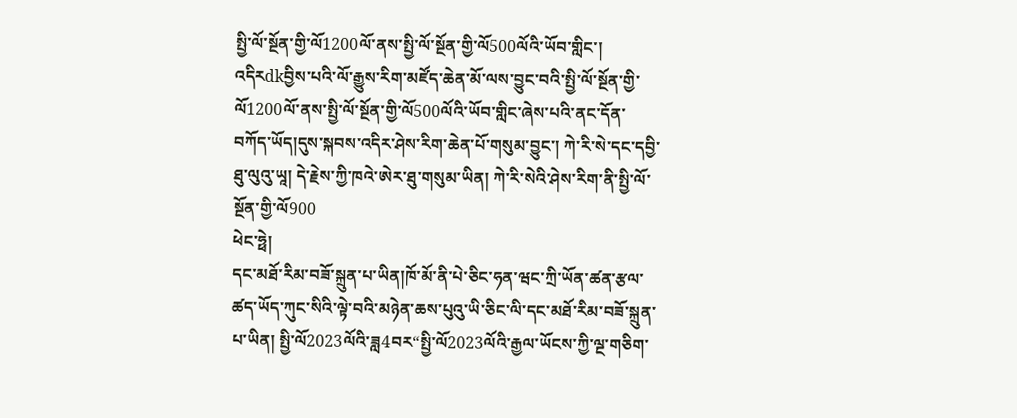སྤྱི་ལོ་སྔོན་གྱི་ལོ1200ལོ་ནས་སྤྱི་ལོ་སྔོན་གྱི་ལོ500ལོའི་ཡོབ་གླིང་།
འདིརdkབྱིས་པའི་ལོ་རྒྱུས་རིག་མཛོད་ཆེན་མོ་ལས་བྱུང་བའི་སྤྱི་ལོ་སྔོན་གྱི་ལོ1200ལོ་ནས་སྤྱི་ལོ་སྔོན་གྱི་ལོ500ལོའི་ཡོབ་གླིང་ཞེས་པའི་ནང་དོན་བཀོད་ཡོད།དུས་སྐབས་འདིར་ཤེས་རིག་ཆེན་པོ་གསུམ་བྱུང་། ཀེ་རི་སེ་དང་དབྱི་ཐུ་ལུའུ་ཡཱ། དེ་རྗེས་ཀྱི་ཁའེ་ཨེར་ཐུ་གསུམ་ཡིན། ཀེ་རི་སེའི་ཤེས་རིག་ནི་སྤྱི་ལོ་སྔོན་གྱི་ལོ900
ཕེང་ཧྥེ།
དང་མཐོ་རིམ་བཟོ་སྐྲུན་པ་ཡིན།ཁོ་མོ་ནི་པེ་ཅིང་ཧན་ཝང་ཀྲི་ཡོན་ཚན་རྩལ་ཚད་ཡོད་ཀུང་སིའི་ལྟེ་བའི་མཉེན་ཆས་པུའུ་ཡི་ཅིང་ལི་དང་མཐོ་རིམ་བཟོ་སྐྲུན་པ་ཡིན། སྤྱི་ལོ2023ལོའི་ཟླ4བར“སྤྱི་ལོ2023ལོའི་རྒྱལ་ཡོངས་ཀྱི་ལྔ་གཅིག་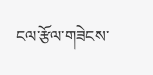ངལ་རྩོལ་གཟེངས་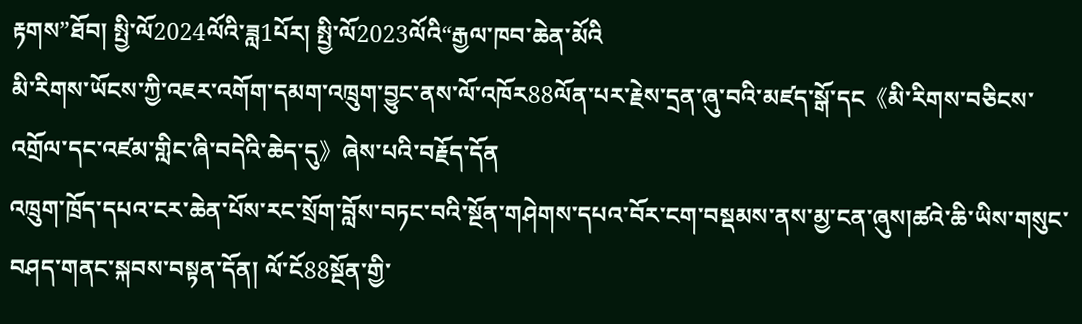རྟགས”ཐོབ། སྤྱི་ལོ2024ལོའི་ཟླ1པོར། སྤྱི་ལོ2023ལོའི“རྒྱལ་ཁབ་ཆེན་མོའི
མི་རིགས་ཡོངས་ཀྱི་འཇར་འགོག་དམག་འཁྲུག་བྱུང་ནས་ལོ་འཁོར88ལོན་པར་རྗེས་དྲན་ཞུ་བའི་མཛད་སྒོ་དང《མི་རིགས་བཅིངས་འགྲོལ་དང་འཛམ་གླིང་ཞི་བདེའི་ཆེད་དུ》ཞེས་པའི་བརྗོད་དོན
འཁྲུག་ཁྲོད་དཔའ་ངར་ཆེན་པོས་རང་སྲོག་བློས་བཏང་བའི་སྔོན་གཤེགས་དཔའ་བོར་ངག་བསྡམས་ནས་མྱ་ངན་ཞུས།ཚའེ་ཆི་ཡིས་གསུང་བཤད་གནང་སྐབས་བསྟན་དོན། ལོ་ངོ88སྔོན་གྱི་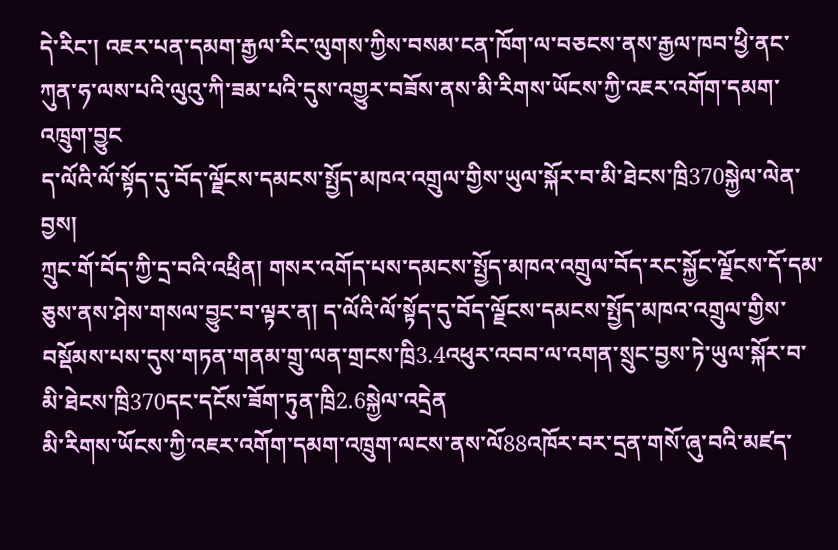དེ་རིང་། འཇར་པན་དམག་རྒྱལ་རིང་ལུགས་ཀྱིས་བསམ་ངན་ཁོག་ལ་བཅངས་ནས་རྒྱལ་ཁབ་ཕྱི་ནང་ཀུན་ཧ་ལས་པའི་ལུའུ་ཀི་ཟམ་པའི་དུས་འགྱུར་བཟོས་ནས་མི་རིགས་ཡོངས་ཀྱི་འཇར་འགོག་དམག་འཁྲུག་བྱུང
ད་ལོའི་ལོ་སྟོད་དུ་བོད་ལྗོངས་དམངས་སྤྱོད་མཁའ་འགྲུལ་གྱིས་ཡུལ་སྐོར་བ་མི་ཐེངས་ཁྲི370སྐྱེལ་ལེན་བྱས།
ཀྲུང་གོ་བོད་ཀྱི་དྲ་བའི་འཕྲིན། གསར་འགོད་པས་དམངས་སྤྱོད་མཁའ་འགྲུལ་བོད་རང་སྐྱོང་ལྗོངས་དོ་དམ་ཅུས་ནས་ཤེས་གསལ་བྱུང་བ་ལྟར་ན། ད་ལོའི་ལོ་སྟོད་དུ་བོད་ལྗོངས་དམངས་སྤྱོད་མཁའ་འགྲུལ་གྱིས་བསྡོམས་པས་དུས་གཏན་གནམ་གྲུ་ལན་གྲངས་ཁྲི3.4འཕུར་འབབ་ལ་འགན་སྲུང་བྱས་ཏེ་ཡུལ་སྐོར་བ་མི་ཐེངས་ཁྲི370དང་དངོས་ཟོག་ཏུན་ཁྲི2.6སྐྱེལ་འདྲེན
མི་རིགས་ཡོངས་ཀྱི་འཇར་འགོག་དམག་འཁྲུག་ལངས་ནས་ལོ88འཁོར་བར་དྲན་གསོ་ཞུ་བའི་མཛད་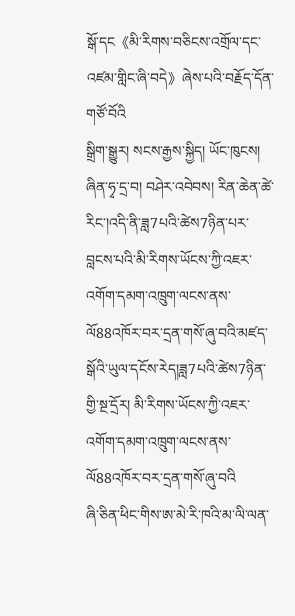སྒོ་དང《མི་རིགས་བཅིངས་འགྲོལ་དང་འཛམ་གླིང་ཞི་བདེ》ཞེས་པའི་བརྗོད་དོན་གཙོ་བོའི
སྒྲིག་སྒྱུར། སངས་རྒྱས་སྐྱིད། ཡོང་ཁུངས། ཞིན་ཧྭ་དྲ་བ། བཤེར་འབེབས། རིན་ཆེན་ཚེ་རིང་།འདི་ནི་ཟླ7པའི་ཚེས7ཉིན་པར་བླངས་པའི་མི་རིགས་ཡོངས་ཀྱི་འཇར་འགོག་དམག་འཁྲུག་ལངས་ནས་ལོ88འཁོར་བར་དྲན་གསོ་ཞུ་བའི་མཛད་སྒོའི་ཡུལ་དངོས་རེད།ཟླ7པའི་ཚེས7ཉིན་གྱི་སྔ་དྲོར། མི་རིགས་ཡོངས་ཀྱི་འཇར་འགོག་དམག་འཁྲུག་ལངས་ནས་ལོ88འཁོར་བར་དྲན་གསོ་ཞུ་བའི
ཞི་ཅིན་ཕིང་གིས་ཨ་མེ་རི་ཁའི་མ་ལི་ལན་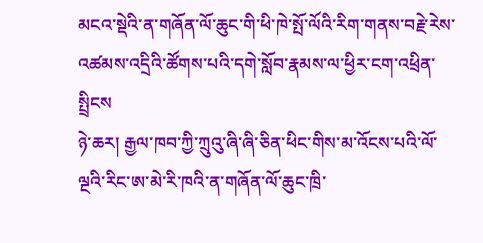མངའ་སྡེའི་ན་གཞོན་ལོ་ཆུང་གི་ཕི་ཁེ་སྤོ་ལོའི་རིག་གནས་བརྗེ་རེས་འཚམས་འདྲིའི་ཚོགས་པའི་དགེ་སློབ་རྣམས་ལ་ཕྱིར་ངག་འཕྲིན་སྤྲིངས
ཉེ་ཆར། རྒྱལ་ཁབ་ཀྱི་ཀྲུའུ་ཞི་ཞི་ཅིན་ཕིང་གིས་མ་འོངས་པའི་ལོ་ལྔའི་རིང་ཨ་མེ་རི་ཁའི་ན་གཞོན་ལོ་ཆུང་ཁྲི་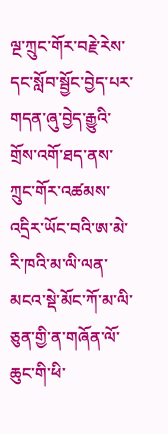ལྔ་ཀྲུང་གོར་བརྗེ་རེས་དང་སློབ་སྦྱོང་བྱེད་པར་གདན་ཞུ་བྱེད་རྒྱུའི་གྲོས་འགོ་ཐད་ནས་ཀྲུང་གོར་འཚམས་འདྲིར་ཡོང་བའི་ཨ་མེ་རི་ཁའི་མ་ལི་ལན་མངའ་སྡེ་མོང་ཀོ་མ་ལི་ཅུན་གྱི་ན་གཞོན་ལོ་ཆུང་གི་ཕི་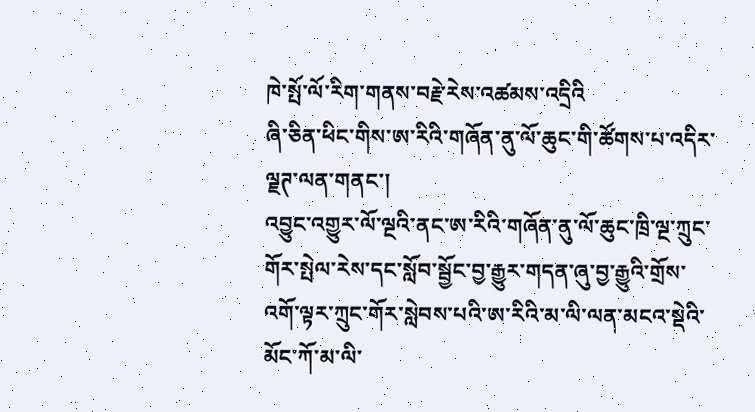ཁེ་སྤོ་ལོ་རིག་གནས་བརྗེ་རེས་འཚམས་འདྲིའི
ཞི་ཅིན་ཕིང་གིས་ཨ་རིའི་གཞོན་ནུ་ལོ་ཆུང་གི་ཚོགས་པ་འདིར་ལྗཊ་ལན་གནང་།
འབྱུང་འགྱུར་ལོ་ལྔའི་ནང་ཨ་རིའི་གཞོན་ནུ་ལོ་ཆུང་ཁྲི་ལྔ་ཀྲུང་གོར་སྤེལ་རེས་དང་སློབ་སྦྱོང་བྱ་རྒྱུར་གདན་ཞུ་བྱ་རྒྱུའི་གྲོས་འགོ་ལྟར་ཀྲུང་གོར་སླེབས་པའི་ཨ་རིའི་མ་ལི་ལན་མངའ་སྡེའི་མོང་ཀོ་མ་ལི་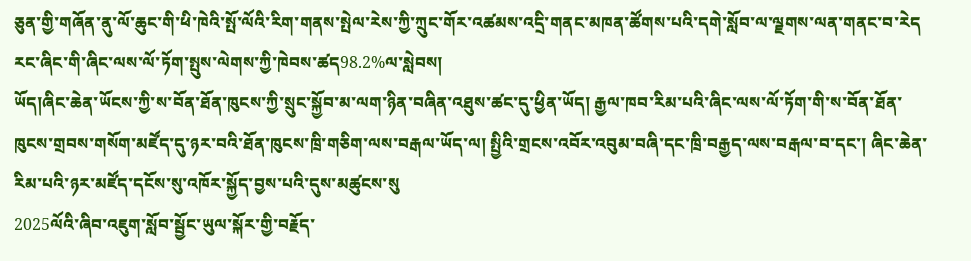ཅུན་གྱི་གཞོན་ནུ་ལོ་ཆུང་གི་ཕི་ཁེའི་སྤོ་ལོའི་རིག་གནས་སྤེལ་རེས་ཀྱི་ཀྲུང་གོར་འཚམས་འདྲི་གནང་མཁན་ཚོགས་པའི་དགེ་སློབ་ལ་ལྗགས་ལན་གནང་བ་རེད
རང་ཞིང་གི་ཞིང་ལས་ལོ་ཏོག་སྤུས་ལེགས་ཀྱི་ཁེབས་ཚད98.2%ལ་སླེབས།
ཡོད།ཞིང་ཆེན་ཡོངས་ཀྱི་ས་བོན་ཐོན་ཁུངས་ཀྱི་སྲུང་སྐྱོབ་མ་ལག་ཉིན་བཞིན་འཐུས་ཚང་དུ་ཕྱིན་ཡོད། རྒྱལ་ཁབ་རིམ་པའི་ཞིང་ལས་ལོ་ཏོག་གི་ས་བོན་ཐོན་ཁུངས་གྲབས་གསོག་མཛོད་དུ་ཉར་བའི་ཐོན་ཁུངས་ཁྲི་གཅིག་ལས་བརྒལ་ཡོད་ལ། སྤྱིའི་གྲངས་འབོར་འབུམ་བཞི་དང་ཁྲི་བརྒྱད་ལས་བརྒལ་བ་དང་། ཞིང་ཆེན་རིམ་པའི་ཉར་མཛོད་དངོས་སུ་འཁོར་སྐྱོད་བྱས་པའི་དུས་མཚུངས་སུ
2025ལོའི་ཞིབ་འཇུག་སློབ་སྦྱོང་ཡུལ་སྐོར་གྱི་བརྗོད་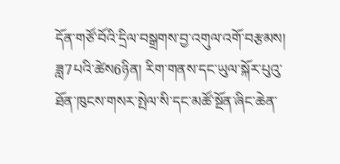དོན་གཙོ་བོའི་དྲིལ་བསྒྲགས་བྱ་འགུལ་འགོ་བརྩམས།
ཟླ7པའི་ཚེས6ཉིན། རིག་གནས་དང་ཡུལ་སྐོར་པུའུ་ཐོན་ཁུངས་གསར་སྤེལ་སི་དང་མཚོ་སྔོན་ཞིང་ཆེན་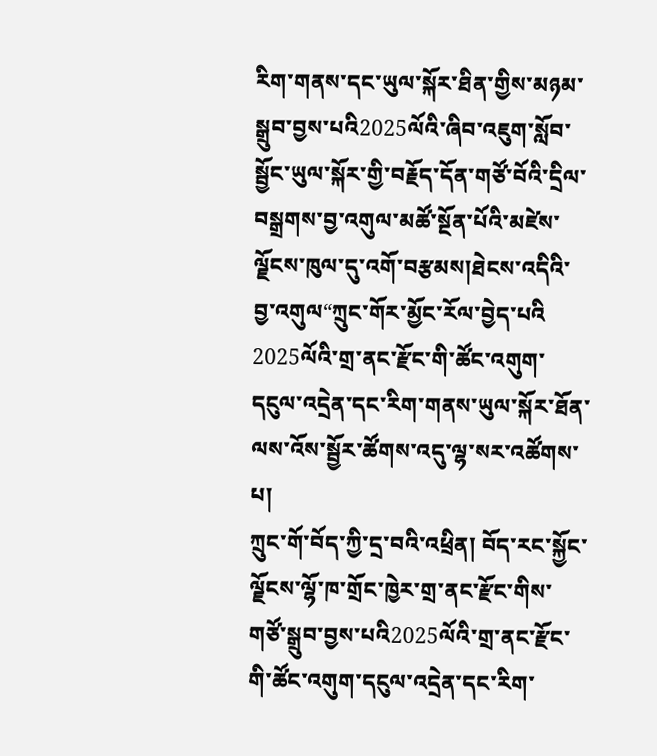རིག་གནས་དང་ཡུལ་སྐོར་ཐིན་གྱིས་མཉམ་སྒྲུབ་བྱས་པའི2025ལོའི་ཞིབ་འཇུག་སློབ་སྦྱོང་ཡུལ་སྐོར་གྱི་བརྗོད་དོན་གཙོ་བོའི་དྲིལ་བསྒྲགས་བྱ་འགུལ་མཚོ་སྔོན་པོའི་མཛེས་ལྗོངས་ཁུལ་དུ་འགོ་བརྩམས།ཐེངས་འདིའི་བྱ་འགུལ“ཀྲུང་གོར་མྱོང་རོལ་བྱེད་པའི
2025ལོའི་གྲ་ནང་རྫོང་གི་ཚོང་འགུག་དངུལ་འདྲེན་དང་རིག་གནས་ཡུལ་སྐོར་ཐོན་ལས་འོས་སྦྱོར་ཚོགས་འདུ་ལྷ་སར་འཚོགས་པ།
ཀྲུང་གོ་བོད་ཀྱི་དྲ་བའི་འཕྲིན། བོད་རང་སྐྱོང་ལྗོངས་ལྷོ་ཁ་གྲོང་ཁྱེར་གྲ་ནང་རྫོང་གིས་གཙོ་སྒྲུབ་བྱས་པའི2025ལོའི་གྲ་ནང་རྫོང་གི་ཚོང་འགུག་དངུལ་འདྲེན་དང་རིག་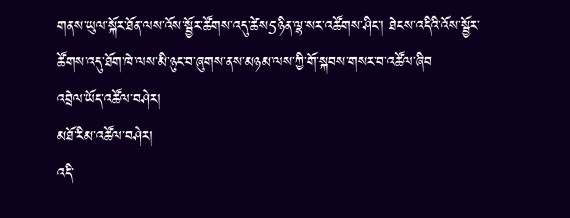གནས་ཡུལ་སྐོར་ཐོན་ལས་འོས་སྦྱོར་ཚོགས་འདུ་ཚེས5ཉིན་ལྷ་སར་འཚོགས་ཤིང་། ཐེངས་འདིའི་འོས་སྦྱོར་ཚོགས་འདུ་ཐོག་ཁེ་ལས་མི་ཉུང་བ་ཞུགས་ནས་མཉམ་ལས་ཀྱི་གོ་སྐབས་གསར་བ་འཚོལ་ཞིབ
འབྲེལ་ཡོད་འཚོལ་བཤེར།
མཐོ་རིམ་འཚོལ་བཤེར།
འདི་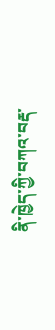ནི་ཁྱེད་ཀྱི་བཀའ་བརྡ་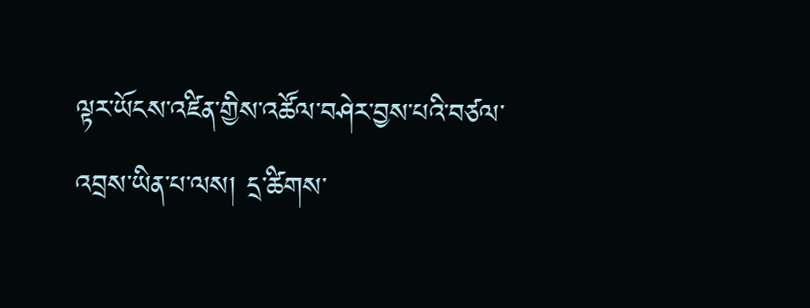ལྟར་ཡོངས་འཛིན་གྱིས་འཚོལ་བཤེར་བྱས་པའི་བཙལ་འབྲས་ཡིན་པ་ལས། དྲ་ཚིགས་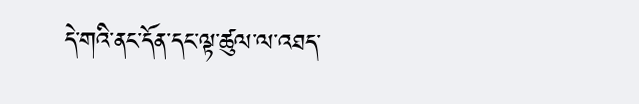དེ་གའི་ནང་དོན་དང་ལྟ་ཚུལ་ལ་འཐད་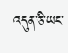འདུན་ཅི་ཡང་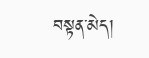བསྟན་མེད།